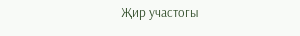Җир участогы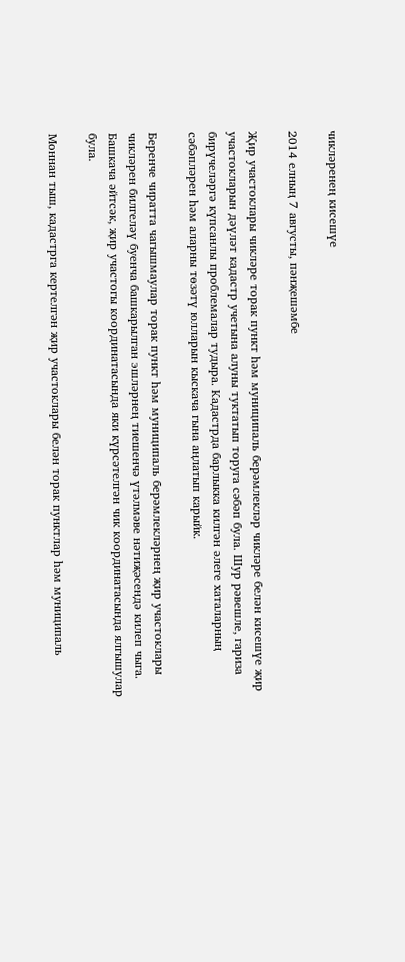чикләренең кисешүе

2014 елның 7 августы, пәнҗешәмбе

Җир участоклары чикләре торак пункт һәм муниципаль берәмлекләр чикләре белән кисешүе җир участокларын дәүләт кадастр учетына алуны туктатып торуга сәбәп була. Шур рәвешле, гариза бирүчеләргә күпсанлы проблемалар тудыра. Кадастрда барлыкка килгән әлеге хаталарның сәбәпләрен һәм аларны төзәтү юлларын кыскача гына аңлатып карыйк.

Беренче чиратта чагышмаулар торак пункт һәм муниципаль берәмлекләрнең җир участоклары чикләрен билгеләү буенча башкарылган эшләрнең тиешенчә үтәлмәве нәтиҗәсендә килеп чыга. Башкача әйтсәк, җир участогы координатасында яки күрсәтелгән чик координатасында ялгышулар була.

Моннан тыш, кадастрга кертелгән җир участоклары белән торак пунктлар һәм муниципаль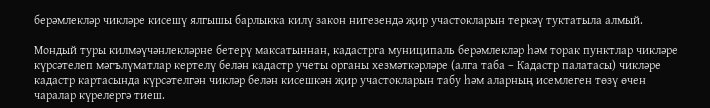берәмлекләр чикләре кисешү ялгышы барлыкка килү закон нигезендә җир участокларын теркәү туктатыла алмый.

Мондый туры килмәүчәнлекләрне бетерү максатыннан, кадастрга муниципаль берәмлекләр һәм торак пунктлар чикләре күрсәтелеп мәгълүматлар кертелү белән кадастр учеты органы хезмәткәрләре (алга таба – Кадастр палатасы) чикләре кадастр картасында күрсәтелгән чикләр белән кисешкән җир участокларын табу һәм аларның исемлеген төзү өчен чаралар күрелергә тиеш.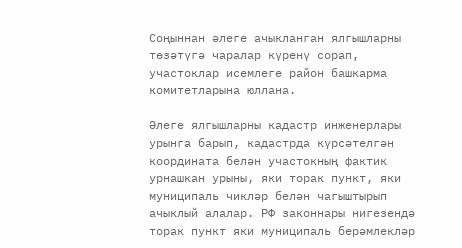Соңыннан әлеге ачыкланган ялгышларны төзәтүгә чаралар күренү сорап, участоклар исемлеге район башкарма комитетларына юллана.

Әлеге ялгышларны кадастр инженерлары урынга барып, кадастрда күрсәтелгән координата белән участокның фактик урнашкан урыны, яки торак пункт, яки муниципаль чикләр белән чагыштырып ачыклый алалар. РФ законнары нигезендә торак пункт яки муниципаль берәмлекләр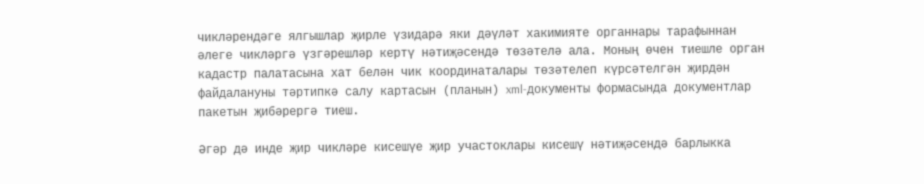чикләрендәге ялгышлар җирле үзидарә яки дәүләт хакимияте органнары тарафыннан әлеге чикләргә үзгәрешләр кертү нәтиҗәсендә төзәтелә ала. Моның өчен тиешле орган кадастр палатасына хат белән чик координаталары төзәтелеп күрсәтелгән җирдән файдалануны тәртипкә салу картасын (планын) xml-документы формасында документлар пакетын җибәрергә тиеш.

Әгәр дә инде җир чикләре кисешүе җир участоклары кисешү нәтиҗәсендә барлыкка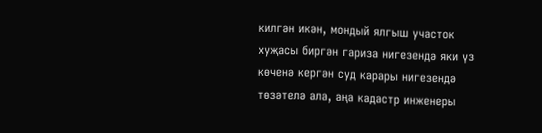килгән икән, мондый ялгыш участок хуҗасы биргән гариза нигезендә яки үз көченә кергән суд карары нигезендә төзәтелә ала, аңа кадастр инженеры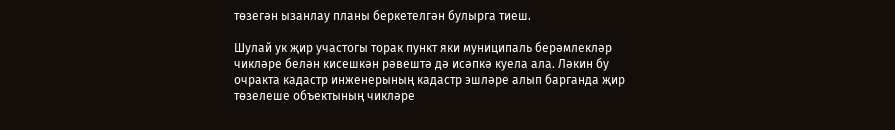төзегән ызанлау планы беркетелгән булырга тиеш.

Шулай ук җир участогы торак пункт яки муниципаль берәмлекләр чикләре белән кисешкән рәвештә дә исәпкә куела ала. Ләкин бу очракта кадастр инженерының кадастр эшләре алып барганда җир төзелеше объектының чикләре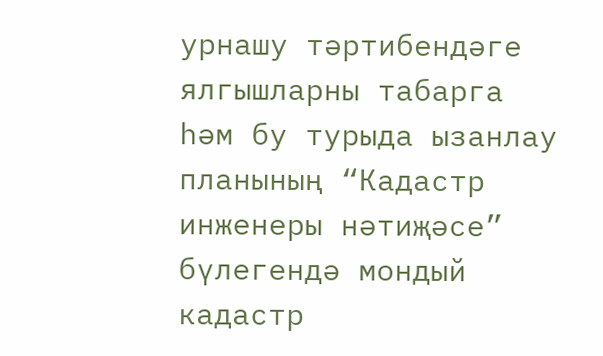урнашу тәртибендәге ялгышларны табарга һәм бу турыда ызанлау планының “Кадастр инженеры нәтиҗәсе” бүлегендә мондый кадастр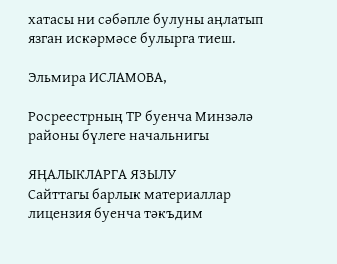хатасы ни сәбәпле булуны аңлатып язган искәрмәсе булырга тиеш.

Эльмира ИСЛАМОВА,

Росреестрның ТР буенча Минзәлә районы бүлеге начальнигы

ЯҢАЛЫКЛАРГА ЯЗЫЛУ
Сайттагы барлык материаллар лицензия буенча тәкъдим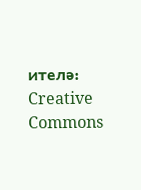ителә:
Creative Commons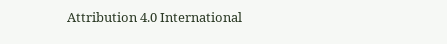Attribution 4.0 International